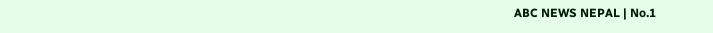ABC NEWS NEPAL | No.1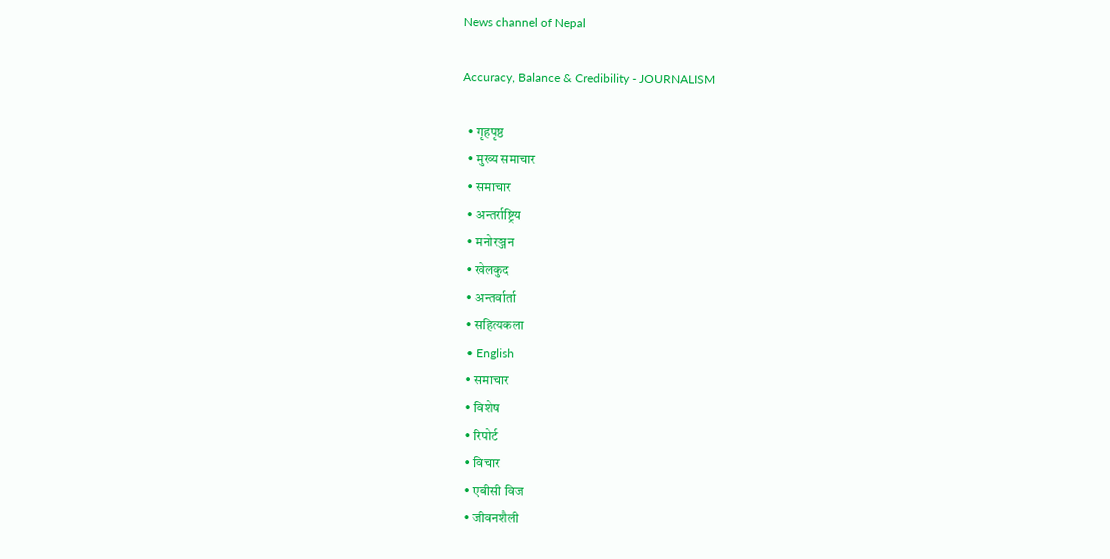News channel of Nepal

Accuracy, Balance & Credibility - JOURNALISM

  • गृहपृष्ठ
  • मुख्य समाचार
  • समाचार
  • अन्तर्राष्ट्रिय
  • मनोरञ्जन
  • खेलकुद
  • अन्तर्वार्ता
  • सहित्यकला
  • English
  • समाचार
  • विशेष
  • रिपोर्ट
  • विचार
  • एबीसी विज
  • जीवनशैली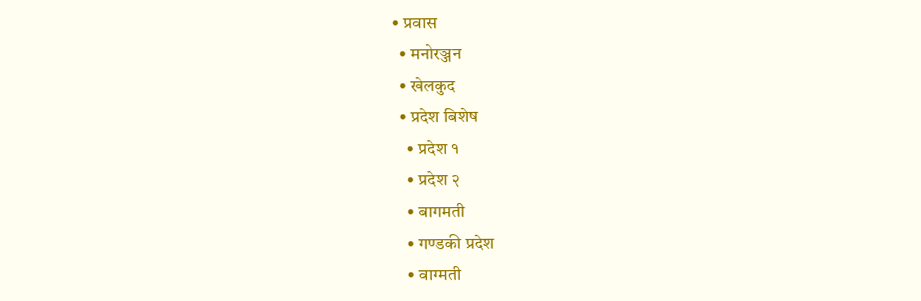• प्रवास
  • मनोरञ्जन
  • खेलकुद
  • प्रदेश बिशेष
    • प्रदेश १
    • प्रदेश २
    • बागमती
    • गण्डकी प्रदेश
    • वाग्मती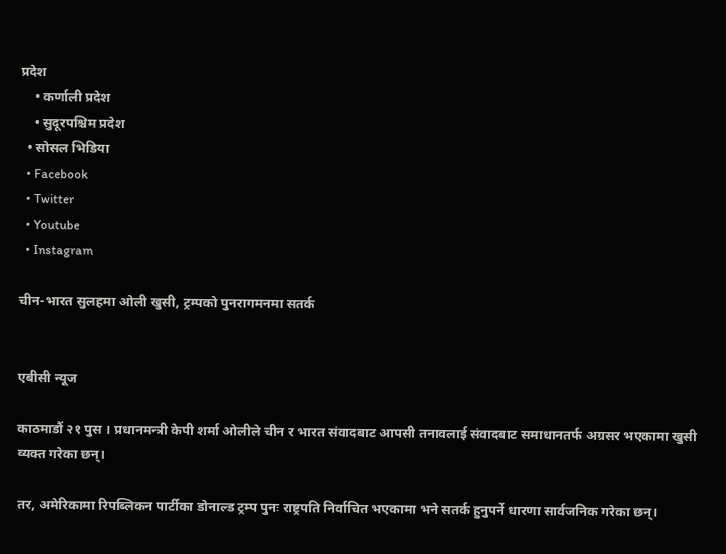प्रदेश
    • कर्णाली प्रदेश
    • सुदूरपश्चिम प्रदेश
  • सोसल भिडिया
  • Facebook
  • Twitter
  • Youtube
  • Instagram

चीन-भारत सुलहमा ओली खुसी, ट्रम्पको पुनरागमनमा सतर्क


एबीसी न्यूज

काठमाडौं २१ पुस । प्रधानमन्त्री केपी शर्मा ओलीले चीन र भारत संवादबाट आपसी तनावलाई संवादबाट समाधानतर्फ अग्रसर भएकामा खुसी व्यक्त गरेका छन्।

तर, अमेरिकामा रिपब्लिकन पार्टीका डोनाल्ड ट्रम्प पुनः राष्ट्रपति निर्वाचित भएकामा भने सतर्क हुनुपर्ने धारणा सार्वजनिक गरेका छन्।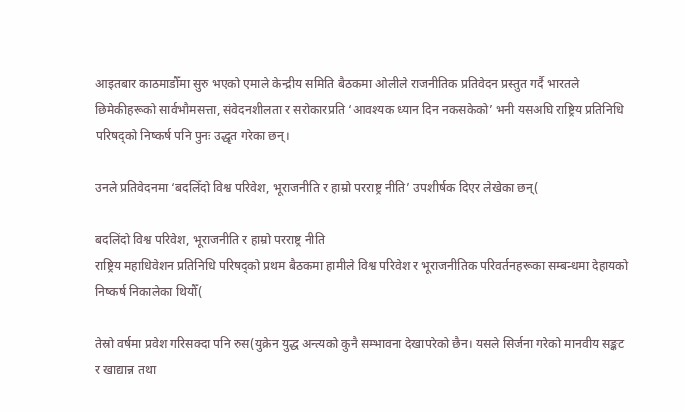आइतबार काठमाडौँमा सुरु भएको एमाले केन्द्रीय समिति बैठकमा ओलीले राजनीतिक प्रतिवेदन प्रस्तुत गर्दै भारतले छिमेकीहरूको सार्वभौमसत्ता, संवेदनशीलता र सरोकारप्रति ‘आवश्यक ध्यान दिन नकसकेको’ भनी यसअघि राष्ट्रिय प्रतिनिधि परिषद्को निष्कर्ष पनि पुनः उद्धृत गरेका छन्।

उनले प्रतिवेदनमा ‘बदलिँदो विश्व परिवेश, भूराजनीति र हाम्रो परराष्ट्र नीति’ उपशीर्षक दिएर लेखेका छन्(

बदलिंदो विश्व परिवेश, भूराजनीति र हाम्रो परराष्ट्र नीति
राष्ट्रिय महाधिवेशन प्रतिनिधि परिषद्को प्रथम बैठकमा हामीले विश्व परिवेश र भूराजनीतिक परिवर्तनहरूका सम्बन्धमा देहायको निष्कर्ष निकालेका थियौँ(

तेस्रो वर्षमा प्रवेश गरिसक्दा पनि रुस(युक्रेन युद्ध अन्त्यको कुनै सम्भावना देखापरेको छैन। यसले सिर्जना गरेको मानवीय सङ्कट र खाद्यान्न तथा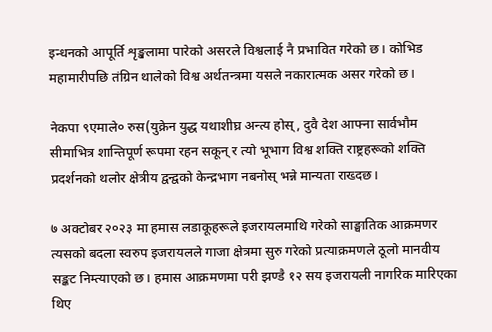इन्धनको आपूर्ति शृङ्खलामा पारेको असरले विश्वलाई नै प्रभावित गरेको छ। कोभिड महामारीपछि तंग्रिन थालेको विश्व अर्थतन्त्रमा यसले नकारात्मक असर गरेको छ।

नेकपा ९एमाले० रुस(युक्रेन युद्ध यथाशीघ्र अन्त्य होस्, दुवै देश आफ्ना सार्वभौम सीमाभित्र शान्तिपूर्ण रूपमा रहन सकून् र त्यो भूभाग विश्व शक्ति राष्ट्रहरूको शक्ति प्रदर्शनको थलोर क्षेत्रीय द्वन्द्वको केन्द्रभाग नबनोस् भन्ने मान्यता राख्दछ।

७ अक्टोबर २०२३ मा हमास लडाकूहरूले इजरायलमाथि गरेको साङ्घातिक आक्रमणर त्यसको बदला स्वरुप इजरायलले गाजा क्षेत्रमा सुरु गरेको प्रत्याक्रमणले ठूलो मानवीय सङ्कट निम्त्याएको छ। हमास आक्रमणमा परी झण्डै १२ सय इजरायली नागरिक मारिएका थिए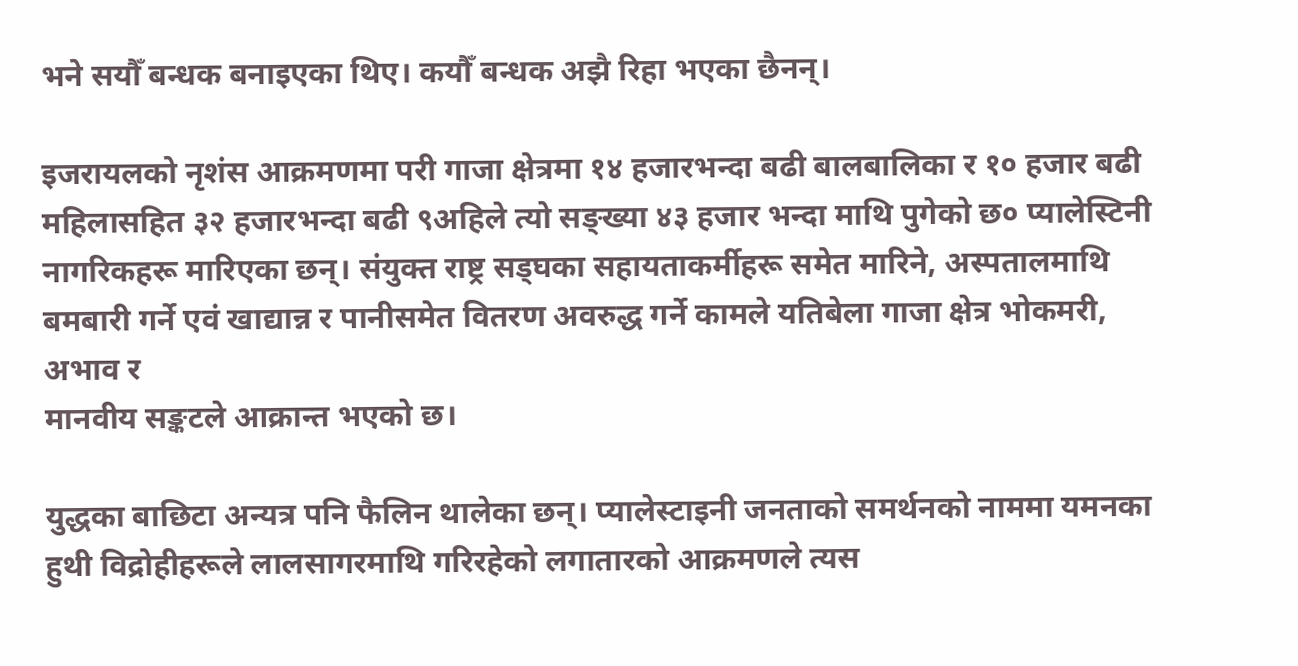भने सयौँ बन्धक बनाइएका थिए। कयौँ बन्धक अझै रिहा भएका छैनन्।

इजरायलको नृशंस आक्रमणमा परी गाजा क्षेत्रमा १४ हजारभन्दा बढी बालबालिका र १० हजार बढी महिलासहित ३२ हजारभन्दा बढी ९अहिले त्यो सङ्ख्या ४३ हजार भन्दा माथि पुगेको छ० प्यालेस्टिनी नागरिकहरू मारिएका छन्। संयुक्त राष्ट्र सड्घका सहायताकर्मीहरू समेत मारिने, अस्पतालमाथि बमबारी गर्ने एवं खाद्यान्न र पानीसमेत वितरण अवरुद्ध गर्ने कामले यतिबेला गाजा क्षेत्र भोकमरी, अभाव र
मानवीय सङ्कटले आक्रान्त भएको छ।

युद्धका बाछिटा अन्यत्र पनि फैलिन थालेका छन्। प्यालेस्टाइनी जनताको समर्थनको नाममा यमनका हुथी विद्रोहीहरूले लालसागरमाथि गरिरहेको लगातारको आक्रमणले त्यस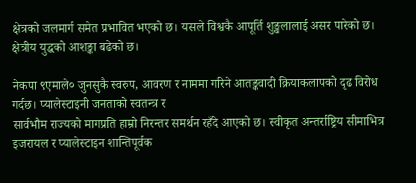क्षेत्रको जलमार्ग समेत प्रभावित भएको छ। यसले विश्वकै आपूर्ति शुङ्खलालाई असर पारेको छ।
क्षेत्रीय युद्धको आशङ्का बढेको छ।

नेकपा ९एमाले० जुनसुकै स्वरुप, आवरण र नाममा गरिने आतङ्कवादी क्रियाकलापको दृढ विरोध गर्दछ। प्यालेस्टाइनी जनताको स्वतन्त्र र
सार्वभौम राज्यको मागप्रति हाम्रो निरन्तर समर्थन रहँदे आएको छ। स्वीकृत अन्तर्राष्ट्रिय सीमाभित्र इजरायल र प्यालेस्टाइन शान्तिपूर्वक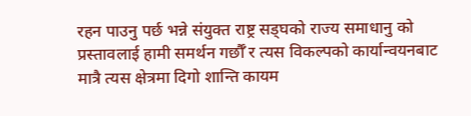रहन पाउनु पर्छ भन्ने संयुक्त राष्ट्र सड्घको राज्य समाधानु को प्रस्तावलाई हामी समर्थन गर्छौँ र त्यस विकल्पको कार्यान्वयनबाट मात्रै त्यस क्षेत्रमा दिगो शान्ति कायम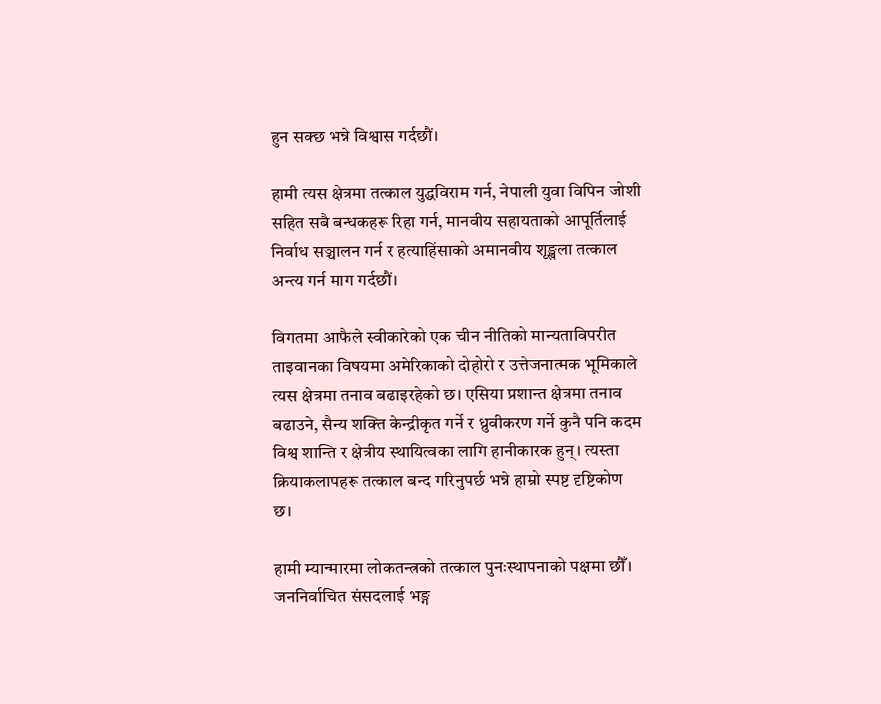हुन सक्छ भन्ने विश्वास गर्दछौं।

हामी त्यस क्षेत्रमा तत्काल युद्धविराम गर्न, नेपाली युवा विपिन जोशी सहित सबै बन्धकहरू रिहा गर्न, मानवीय सहायताको आपूर्तिलाई
निर्वाध सञ्चालन गर्न र हत्याहिंसाको अमानवीय शृङ्खला तत्काल अन्त्य गर्न माग गर्दछौं।

विगतमा आफैले स्वीकारेको एक चीन नीतिको मान्यताविपरीत ताइवानका विषयमा अमेरिकाको दोहोरो र उत्तेजनात्मक भूमिकाले त्यस क्षेत्रमा तनाव बढाइरहेको छ। एसिया प्रशान्त क्षेत्रमा तनाव बढाउने, सैन्य शक्ति केन्द्रीकृत गर्ने र ध्रुवीकरण गर्ने कुनै पनि कदम विश्व शान्ति र क्षेत्रीय स्थायित्वका लागि हानीकारक हुन्। त्यस्ता क्रियाकलापहरू तत्काल बन्द गरिनुपर्छ भन्ने हाम्रो स्पष्ट दृष्टिकोण छ।

हामी म्यान्मारमा लोकतन्त्रको तत्काल पुनःस्थापनाको पक्षमा छौँ। जननिर्वाचित संसदलाई भङ्ग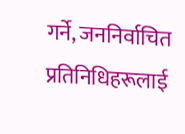गर्ने, जननिर्वाचित प्रतिनिधिहरूलाई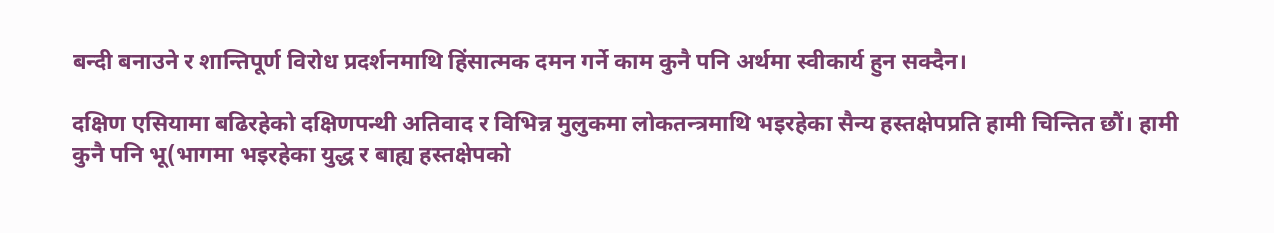बन्दी बनाउने र शान्तिपूर्ण विरोध प्रदर्शनमाथि हिंसात्मक दमन गर्ने काम कुनै पनि अर्थमा स्वीकार्य हुन सक्दैन।

दक्षिण एसियामा बढिरहेको दक्षिणपन्थी अतिवाद र विभिन्न मुलुकमा लोकतन्त्रमाथि भइरहेका सैन्य हस्तक्षेपप्रति हामी चिन्तित छौं। हामी
कुनै पनि भू(भागमा भइरहेका युद्ध र बाह्य हस्तक्षेपको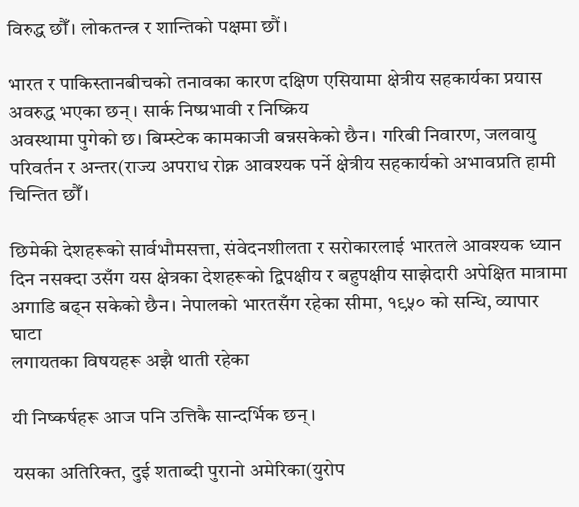विरुद्ध छौँ। लोकतन्त्र र शान्तिको पक्षमा छौं।

भारत र पाकिस्तानबीचको तनावका कारण दक्षिण एसियामा क्षेत्रीय सहकार्यका प्रयास अवरुद्ध भएका छन्। सार्क निष्प्रभावी र निष्क्रिय
अवस्थामा पुगेको छ। बिम्स्टेक कामकाजी बन्नसकेको छैन। गरिबी निवारण, जलवायु परिवर्तन र अन्तर(राज्य अपराध रोक्न आवश्यक पर्ने क्षेत्रीय सहकार्यको अभावप्रति हामी चिन्तित छौँ।

छिमेकी देशहरूको सार्वभौमसत्ता, संवेदनशीलता र सरोकारलाई भारतले आवश्यक ध्यान दिन नसक्दा उसँग यस क्षेत्रका देशहरूको द्विपक्षीय र बहुपक्षीय साझेदारी अपेक्षित मात्रामा अगाडि बढ्न सकेको छैन। नेपालको भारतसँग रहेका सीमा, १९५० को सन्धि, व्यापार घाटा
लगायतका विषयहरू अझै थाती रहेका

यी निष्कर्षहरू आज पनि उत्तिकै सान्दर्भिक छन्।

यसका अतिरिक्त, दुई शताब्दी पुरानो अमेरिका(युरोप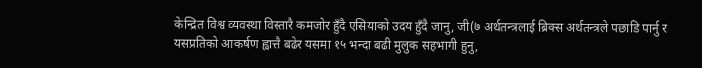केन्द्रित विश्व व्यवस्था विस्तारै कमजोर हुँदै एसियाको उदय हुँदै जानु, जी(७ अर्थतन्त्रलाई ब्रिक्स अर्थतन्त्रले पछाडि पार्नु र यसप्रतिको आकर्षण ह्वात्तै बढेर यसमा १५ भन्दा बढी मुलुक सहभागी हुनु,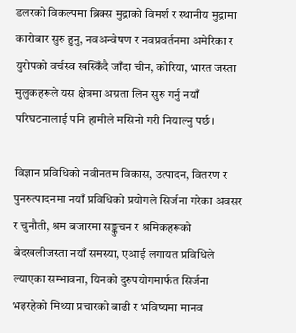डलरको विकल्पमा ब्रिक्स मुद्राको विमर्श र स्थानीय मुद्रामा कारोबार सुरु हुनु, नवअन्वेषण र नवप्रवर्तनमा अमेरिका र युरोपको वर्चस्व खस्किँदै जाँदा चीन, कोरिया, भारत जस्ता मुलुकहरूले यस क्षेत्रमा अग्रता लिन सुरु गर्नु नयाँ परिघटनालाई पनि हामीले मसिनो गरी नियाल्नु पर्छ।

विज्ञान प्रविधिको नवीनतम विकास, उत्पादन, वितरण र पुनरुत्पादनमा नयाँ प्रविधिको प्रयोगले सिर्जना गरेका अवसर र चुनौती, श्रम बजारमा सङ्कुचन र श्रमिकहरूको बेदखलीजस्ता नयाँ समस्या, एआई लगायत प्रविधिले ल्याएका सम्भावना, यिनको दुरुपयोगमार्फत सिर्जना भइरहेको मिथ्या प्रचारको बाढी र भविष्यमा मानव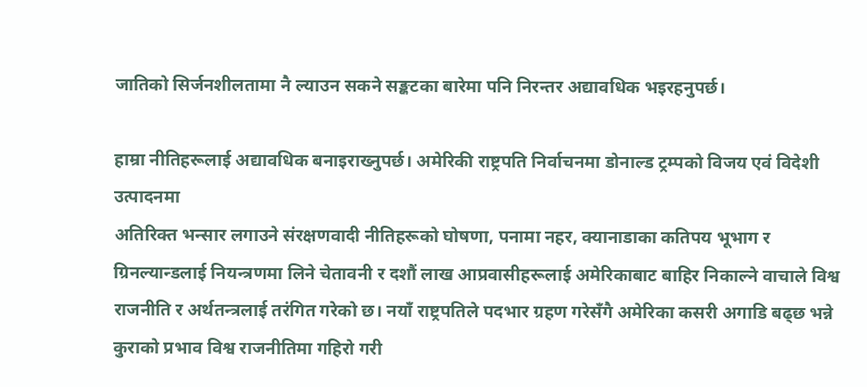जातिको सिर्जनशीलतामा नै ल्याउन सकने सङ्कटका बारेमा पनि निरन्तर अद्यावधिक भइरहनुपर्छ।

हाम्रा नीतिहरूलाई अद्यावधिक बनाइराख्नुपर्छ। अमेरिकी राष्ट्रपति निर्वाचनमा डोनाल्ड ट्रम्पको विजय एवं विदेशी उत्पादनमा
अतिरिक्त भन्सार लगाउने संरक्षणवादी नीतिहरूको घोषणा, पनामा नहर, क्यानाडाका कतिपय भूभाग र ग्रिनल्यान्डलाई नियन्त्रणमा लिने चेतावनी र दशौं लाख आप्रवासीहरूलाई अमेरिकाबाट बाहिर निकाल्ने वाचाले विश्व राजनीति र अर्थतन्त्रलाई तरंगित गरेको छ। नयाँ राष्ट्रपतिले पदभार ग्रहण गरेसँगै अमेरिका कसरी अगाडि बढ्छ भन्ने कुराको प्रभाव विश्व राजनीतिमा गहिरो गरी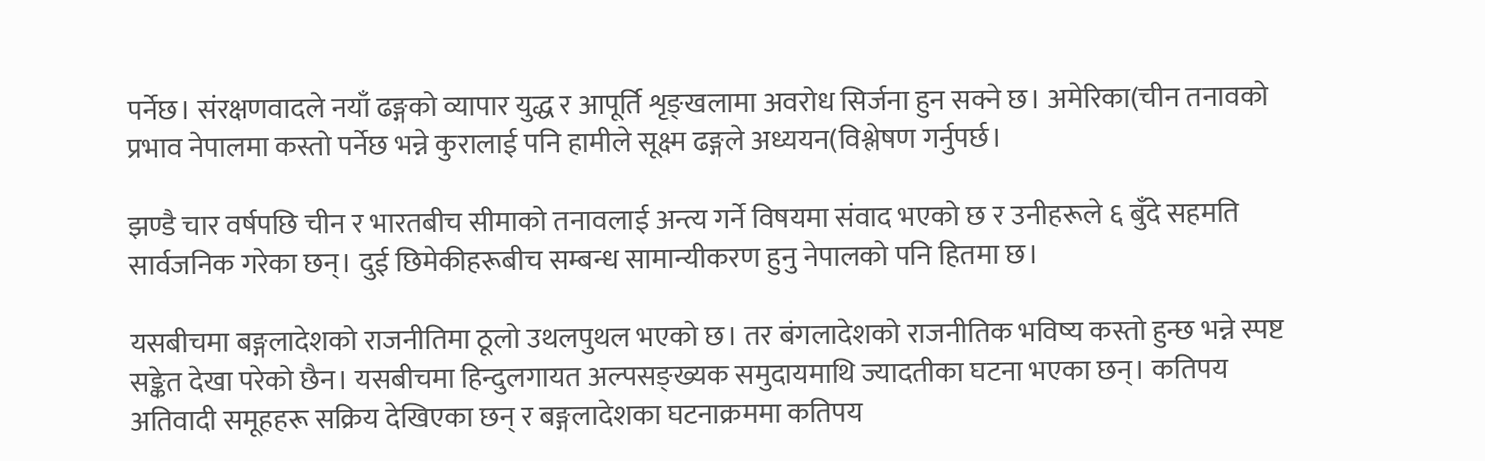पर्नेछ। संरक्षणवादले नयाँ ढङ्गको व्यापार युद्ध र आपूर्ति शृङ्खलामा अवरोध सिर्जना हुन सक्ने छ। अमेरिका(चीन तनावको प्रभाव नेपालमा कस्तो पर्नेछ भन्ने कुरालाई पनि हामीले सूक्ष्म ढङ्गले अध्ययन(विश्लेषण गर्नुपर्छ।

झण्डै चार वर्षपछि चीन र भारतबीच सीमाको तनावलाई अन्त्य गर्ने विषयमा संवाद भएको छ र उनीहरूले ६ बुँदे सहमति सार्वजनिक गरेका छन्। दुई छिमेकीहरूबीच सम्बन्ध सामान्यीकरण हुनु नेपालको पनि हितमा छ।

यसबीचमा बङ्गलादेशको राजनीतिमा ठूलो उथलपुथल भएको छ। तर बंगलादेशको राजनीतिक भविष्य कस्तो हुन्छ भन्ने स्पष्ट सङ्केत देखा परेको छैन। यसबीचमा हिन्दुलगायत अल्पसङ्ख्यक समुदायमाथि ज्यादतीका घटना भएका छन्। कतिपय अतिवादी समूहहरू सक्रिय देखिएका छन् र बङ्गलादेशका घटनाक्रममा कतिपय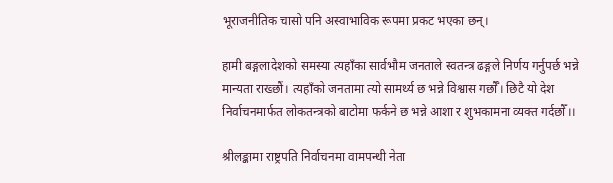भूराजनीतिक चासो पनि अस्वाभाविक रूपमा प्रकट भएका छन्।

हामी बङ्गलादेशको समस्या त्यहाँका सार्वभौम जनताले स्वतन्त्र ढङ्गले निर्णय गर्नुपर्छ भन्ने मान्यता राख्छौं। त्यहाँको जनतामा त्यो सामर्थ्य छ भन्ने विश्वास गर्छौँ। छिटै यो देश निर्वाचनमार्फत लोकतन्त्रको बाटोमा फर्कने छ भन्ने आशा र शुभकामना व्यक्त गर्दछौँ।।

श्रीलङ्कामा राष्ट्रपति निर्वाचनमा वामपन्थी नेता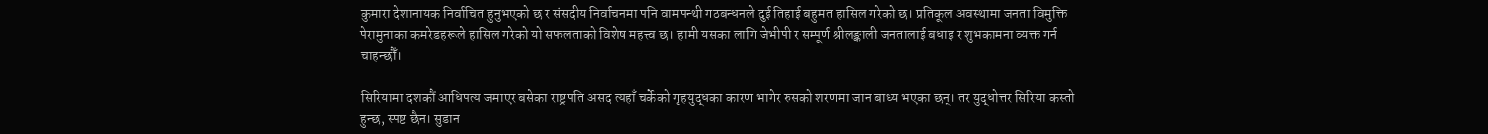कुमारा देशानायक निर्वाचित हुनुभएको छ र संसदीय निर्वाचनमा पनि वामपन्थी गठबन्धनले दुई तिहाई बहुमत हासिल गरेको छ। प्रतिकूल अवस्थामा जनता विमुक्ति पेरामुनाका कमरेडहरूले हासिल गरेको यो सफलताको विशेष महत्त्व छ। हामी यसका लागि जेभीपी र सम्पूर्ण श्रीलङ्काली जनतालाई बधाइ र शुभकामना व्यक्त गर्न चाहन्छौँ।

सिरियामा दशकौं आधिपत्य जमाएर बसेका राष्ट्रपति असद त्यहाँ चर्केको गृहयुद्धका कारण भागेर रुसको शरणमा जान बाध्य भएका छन्। तर युद्धोत्तर सिरिया कस्तो हुन्छ, स्पष्ट छैन। सुडान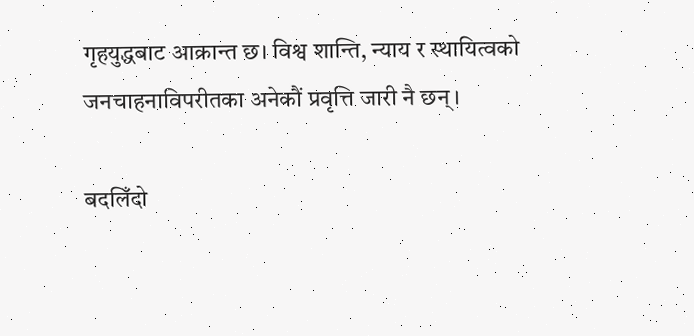गृहयुद्धबाट आक्रान्त छ। विश्व शान्ति, न्याय र स्थायित्वको जनचाहनाविपरीतका अनेकौं प्रवृत्ति जारी नै छन्।

बदलिँदो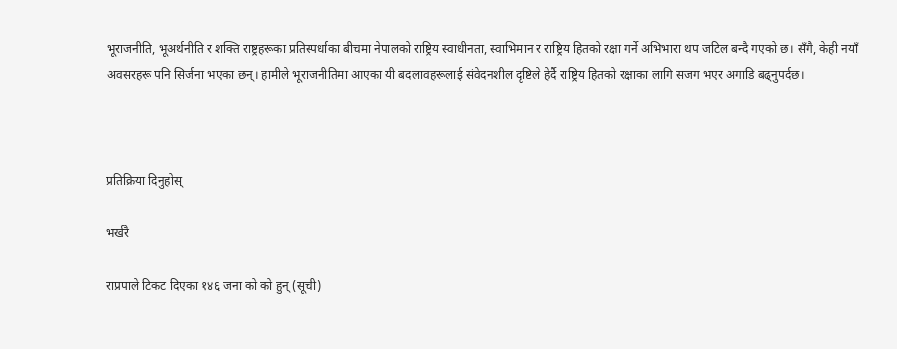भूराजनीति, भूअर्थनीति र शक्ति राष्ट्रहरूका प्रतिस्पर्धाका बीचमा नेपालको राष्ट्रिय स्वाधीनता, स्वाभिमान र राष्ट्रिय हितको रक्षा गर्ने अभिभारा थप जटिल बन्दै गएको छ। सँगै, केही नयाँ अवसरहरू पनि सिर्जना भएका छन्। हामीले भूराजनीतिमा आएका यी बदलावहरूलाई संवेदनशील दृष्टिले हेर्दै राष्ट्रिय हितको रक्षाका लागि सजग भएर अगाडि बढ्नुपर्दछ।



प्रतिक्रिया दिनुहोस्

भर्खरै

राप्रपाले टिकट दिएका १४६ जना को को हुन् (सूची)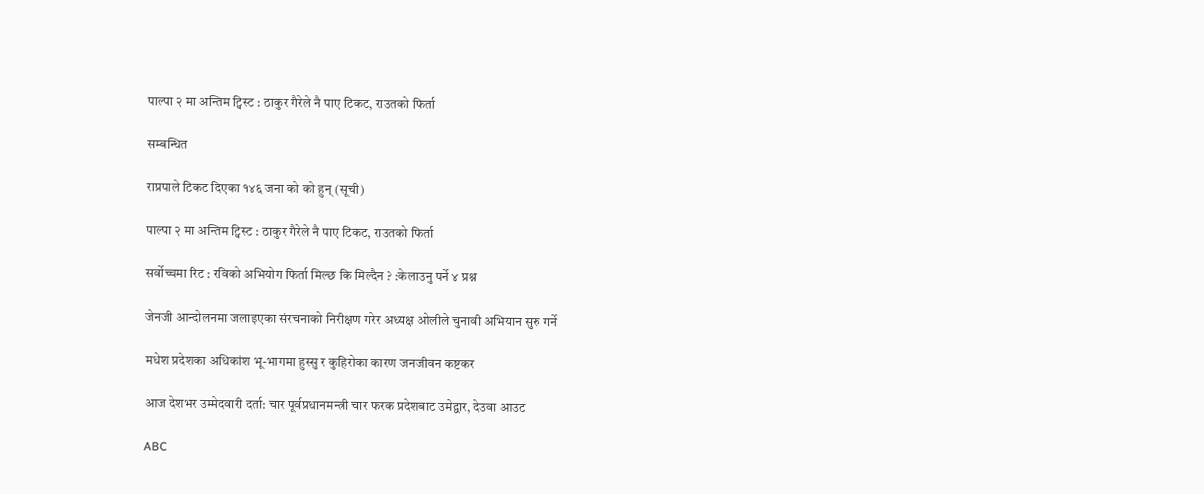पाल्पा २ मा अन्तिम ट्विस्ट : ठाकुर गैरेले नै पाए टिकट, राउतको फिर्ता

सम्बन्धित

राप्रपाले टिकट दिएका १४६ जना को को हुन् (सूची)

पाल्पा २ मा अन्तिम ट्विस्ट : ठाकुर गैरेले नै पाए टिकट, राउतको फिर्ता

सर्वोच्चमा रिट : रविको अभियोग फिर्ता मिल्छ कि मिल्दैन ? :केलाउनु पर्ने ४ प्रश्न

जेनजी आन्दोलनमा जलाइएका संरचनाको निरीक्षण गरेर अध्यक्ष ओलीले चुनावी अभियान सुरु गर्ने

मधेश प्रदेशका अधिकांश भू-भागमा हुस्सु र कुहिरोका कारण जनजीवन कष्टकर

आज देशभर उम्मेदवारी दर्ता: चार पूर्वप्रधानमन्त्री चार फरक प्रदेशबाट उमेद्वार, देउवा आउट

ABC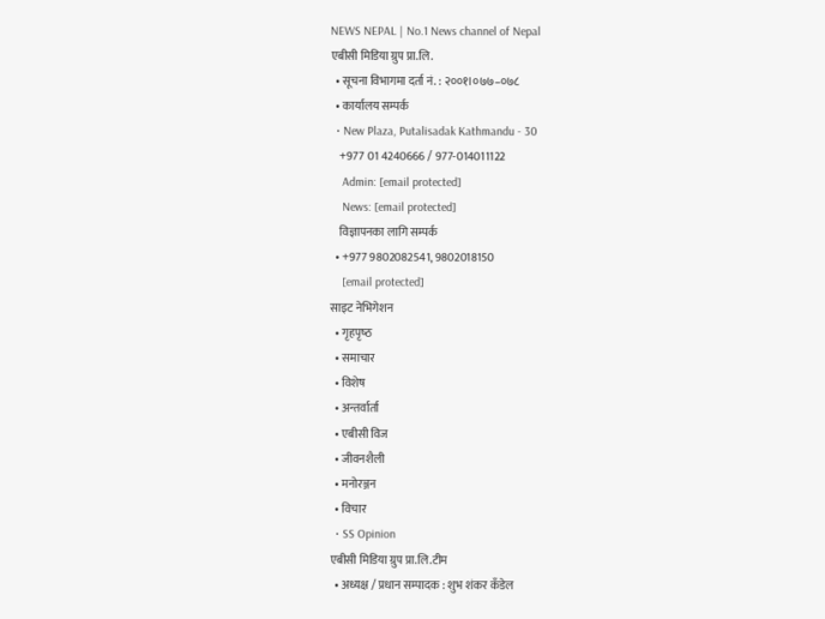NEWS NEPAL | No.1 News channel of Nepal
एबीसी मिडिया ग्रुप प्रा.लि.
  • सूचना विभागमा दर्ता नं. : २००१।०७७–०७८
  • कार्यालय सम्पर्क
  • New Plaza, Putalisadak Kathmandu - 30
    +977 01 4240666 / 977-014011122
    Admin: [email protected]
    News: [email protected]
    विज्ञापनका लागि सम्पर्क
  • +977 9802082541, 9802018150
    [email protected]
साइट नेभिगेशन
  • गृहपृष्‍ठ
  • समाचार
  • विशेष
  • अन्तर्वार्ता
  • एबीसी विज
  • जीवनशैली
  • मनोरञ्जन
  • विचार
  • SS Opinion
एबीसी मिडिया ग्रुप प्रा.लि.टीम
  • अध्यक्ष / प्रधान सम्पादक : शुभ शंकर कँडेल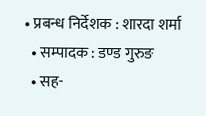• प्रबन्ध निर्देशक : शारदा शर्मा
  • सम्पादक : डण्ड गुरुङ
  • सह-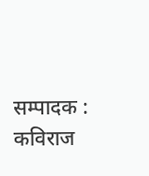सम्पादक : कविराज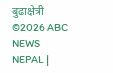बुढाक्षेत्री
©2026 ABC NEWS NEPAL |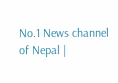No.1 News channel of Nepal |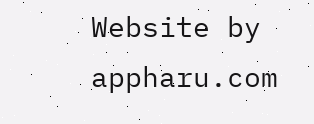Website by appharu.com